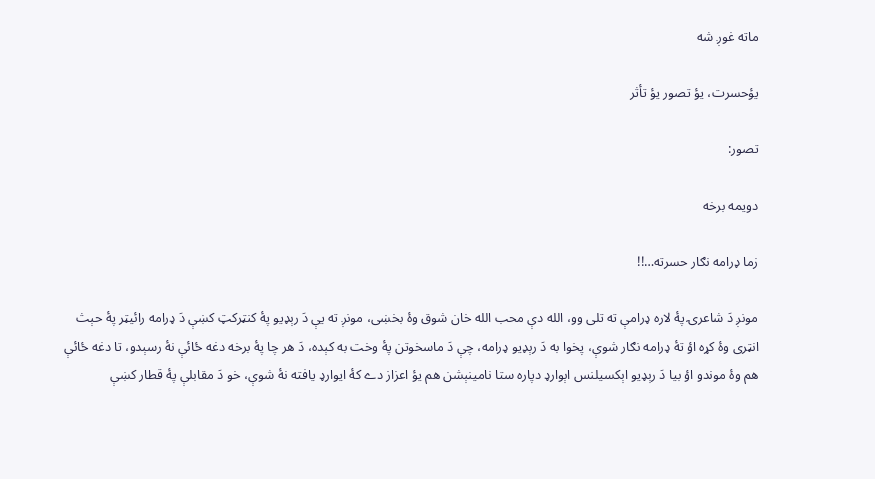ماته غوږ شه

يؤحسرت، يؤ تصور يؤ تأثر

تصور:

دويمه برخه

زما ډرامه نګار حسرته…!!

مونږ دَ شاعرۍ پۀ لاره ډرامې ته تلی وو، الله دې محب الله خان شوق وۀ بخښی، مونږ ته يې دَ رېډيو پۀ کنټرکټ کښې دَ ډرامه رائيټر پۀ حېث انټری وۀ کړه اؤ تۀ ډرامه نګار شوې، پخوا به دَ رېډيو ډرامه، چې دَ ماسخوتن پۀ وخت به کېده، دَ هر چا پۀ برخه دغه ځائې نۀ رسېدو، تا دغه ځائې هم وۀ موندو اؤ بيا دَ رېډيو اېکسيلنس اېوارډ دپاره ستا نامينېشن هم يؤ اعزاز دے کۀ ايوارډ يافته نۀ شوې، خو دَ مقابلې پۀ قطار کښې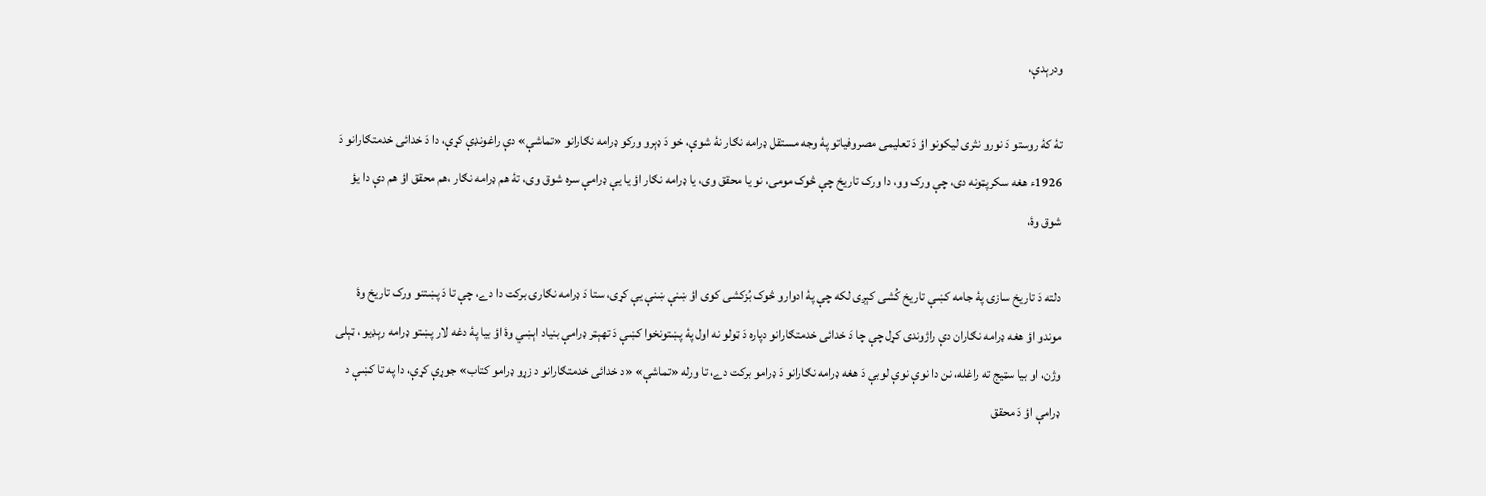ودرېدې،

تۀ کۀ روستو دَ نورو نثری ليکونو اؤ دَ تعليمی مصروفياتو پۀ وجه مستقل ډرامه نګار نۀ شوې، خو دَ ډېرو ورکو ډرامه نګارانو «تماشې» دې راغونډې کړې، دا دَ خدائی خدمتګارانو دَ 1926ء هغه سکرپټونه دی، چې ورک وو، دا ورک تاريخ چې څوک مومی، نو يا محقق وی، يا ډرامه نګار اؤ يا يې ډرامې سره شوق وی، تۀ هم ډرامه نګار ،هم محقق اؤ هم دې دا يؤ شوق وۀ،

دلته دَ تاريخ سازۍ پۀ جامه کښې تاريخ کُشی کېږی لکه چې پۀ ادوارو څوک بُزکشی کوی اؤ ښنې ښنې يې کړی، ستا دَ ډرامه نګارۍ برکت دا دے، چې تا دَ پښتنو ورک تاريخ وۀ موندو اؤ هغه ډرامه نګاران دې راژوندی کړل چې چا دَ خدائی خدمتګارانو دپاره دَ ټولو نه اول پۀ پښتونخوا کښې دَ تهېټر ډرامې بنياد اېښي وۀ اؤ بيا پۀ دغه لار پښتو ډرامه رېډيو ، ټېلی وژن، او بيا سټيج ته راغله، نن دا نوې نوې لوبې دَ هغه ډرامه نګارانو دَ ډرامو برکت دے، تا ورله «تماشې» «د خدائی خدمتګارانو د زړو ډرامو کتاب» جوړې کړې، دا په تا کښې د ډرامې اؤ دَ محقق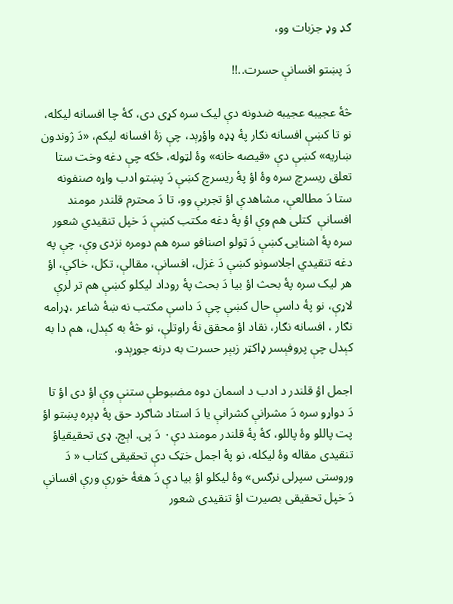ګډ وډ جزبات وو،

دَ پښتو افسانې حسرت..!!

څۀ عجيبه عجيبه ضدونه دې ليک سره کړی دی، کۀ چا افسانه ليکله، نو تا کښې افسانه نګار پۀ ډډه واؤړېد، چې زۀ افسانه ليکم، «دَ ژوندون ښاريه» کښې دې «قيصه خانه» وۀ لټوله، ځکه چې دغه وخت ستا تعلق ريسرچ سره وۀ اؤ پۀ ريسرچ کښې دَ پښتو ادب واړه صنفونه ستا دَ مطالعې، مشاهدې اؤ تجربې وو، تا دَ محترم قلندر مومند افسانې  کتلی هم وې اؤ پۀ دغه مکتب کښې دَ خپل تنقيدي شعور سره پۀ اشنايۍ کښې دَ ټولو اصنافو سره هم دومره نزدی وې، چې په دغه تنقيدي اجلاسونو کښې دَ غزل، افسانې، مقالې، تکل، خاکې، اؤ هر ليک سره پۀ بحث اؤ بيا دَ بحث پۀ روداد ليکلو کښې هم تر لرې لاړې، نو پۀ داسې حال کښې چې دَ داسې مکتب نه ښۀ شاعر ،ډرامه نګار ، افسانه نګار، نقاد اؤ محقق نۀ راوتلې، نو څۀ به کېدل، هم دا به کېدل چې پروفېسر ډاکټر زبېر حسرت به درنه جوړېدو.

اجمل اؤ قلندر د ادب د اسمان دوه مضبوطې ستنې وې اؤ دی اؤ تا دَ دواړو سره دَ مشرانې کشرانې يا دَ استاد شاګرد حق پۀ ډېره پښتو اؤ پت پاللو وۀ پاللو، کۀ پۀ قلندر مومند دې۰ دَ پی. اېچ. ډی تحقيقیاؤ تنقيدی مقاله وۀ ليکله، نو پۀ اجمل خټک دې تحقيقی کتاب « دَ وروستی سپرلی نرګس» وۀ ليکلو اؤ بيا دې دَ هغۀ خورې ورې افسانې دَ خپل تحقيقی بصيرت اؤ تنقيدی شعور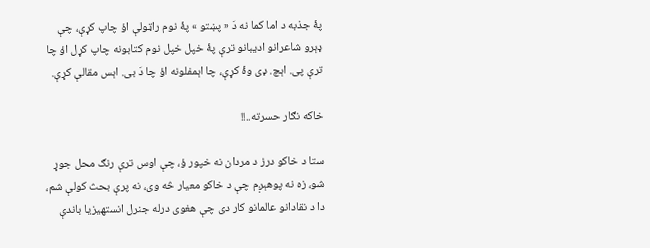پۀ جذبه د اما کما نه دَ « پښتو » پۀ نوم راټولې اؤ چاپ کړې، چې ډېرو شاعرانو اديبانو ترې پۀ خپل خپل نوم کتابونه چاپ کړل اؤ چا ترې پی. اېچ. ډی وۀ کړې، چا اېمفلونه اؤ چا دَ بی. اېس مقالې کړې.

خاکه نګار حسرته..!!

ستا د خاکو درز د مردان نه خپور ؤ، چې اوس ترې رنګ محل جوړ شو، زه نه پوهېږم چې د خاکو معيار څه وی، نه پرې بحث کولې شم، دا د نقادانو عالمانو کار دی چې هغوی درله جنرل انستهيزيا باندې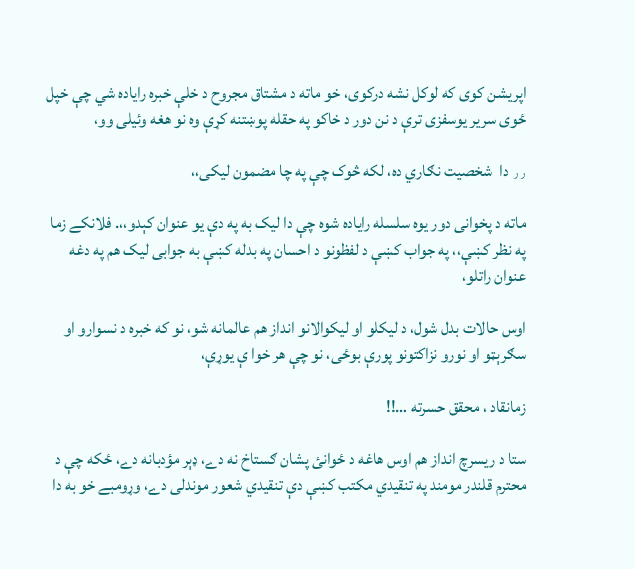اپريشن کوی که لوکل نشه درکوی، خو ماته د مشتاق مجروح د خلې خبره رایاده شي چې خپل ځوی سرير يوسفزی ترې د نن دور د خاکو په حقله پوښتنه کړې وه نو هغه وئيلی وو،

٫٫ دا  شخصيت نګاري ده، لکه څوک چې په چا مضمون ليکی،،

ماته د پخوانی دور يوه سلسله رایاده شوه چې دا ليک به په دې يو عنوان کېدو،،. فلانکے زما په نظر کښې،، په جواب کښې د لفظونو د احسان په بدله کښې به جوابی ليک هم په دغه عنوان راتلو،

اوس حالات بدل شول، د ليکلو او ليکوالانو انداز هم عالمانه شو، نو که خبره د نسوارو او سګرېټو او نورو نزاکتونو پورې بوځی، نو چې هر خوا ې يوړې،

زمانقاد ، محقق حسرته …!!

ستا د ريسرچ انداز هم اوس هاغه د ځوانئ پشان ګستاخ نه دے، ډېر مؤدبانه دے، ځکه چې د محترم قلندر مومند په تنقيدي مکتب کښې دې تنقيدي شعور موندلی دے، وړومبے خو به دا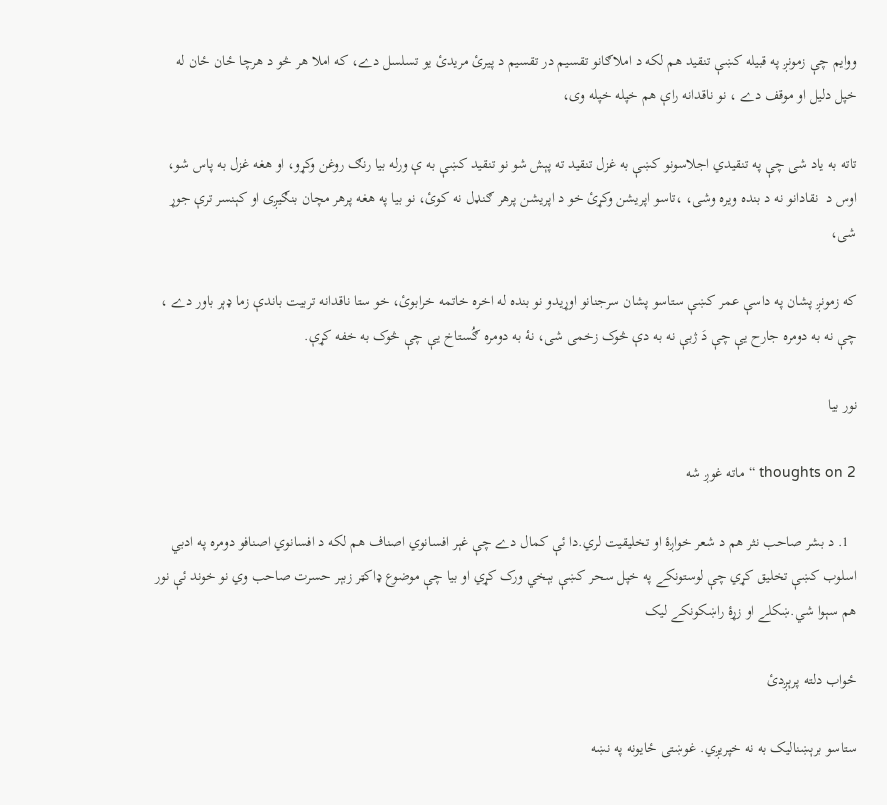ووايم چې زمونږ په قبيله کښې تنقيد هم لکه د املاګانو تقسيم در تقسيم د پيرئ مريدئ يو تسلسل دے، که املا هر څو د هرچا ځان ځان له خپل دليل او موقف دے ، نو ناقدانه راې هم خپله خپله وی،

تاته به ياد شی چې په تنقيدي اجلاسونو کښې به غزل تنقيد ته پېش شو نو تنقيد کښې به ې ورله بيا رنګ روغن وکړو، او هغه غزل به پاس شو، اوس د  نقادانو نه د بنده ويره وشی، ،تاسو اپريشن وکړئ خو د اپريشن پرهر ګنډل نه کوئ، نو بيا په هغه پرهر مچان بنګيږی او کېنسر ترې جوړ شی،

که زمونږ پشان په داسې عمر کښې ستاسو پشان سرجنانو اوړيدو نو بنده له اخره خاتمه خرابوئ، خو ستا ناقدانه تربيت باندې زما ډېر باور دے ، چې نه به دومره جارح يې چې دَ ژبې نه به دې څوک زخمی شی، نۀ به دومره ګُستاخ يې چې څوک به خفه کړې.

نور بيا

2 thoughts on “ماته غوږ شه

  1. د بشر صاحب نثر هم د شعر خواږۀ او تخلیقیت لري.دا ئې کمال دے چې غېر افسانوي اصناف هم لکه د افسانوي اصنافو دومره په ادبي اسلوب کښې تخلیق کړي چې لوستونکے په خپل سحر کښې بېخي ورک کړي او بیا چې موضوع ډاکټر زبېر حسرت صاحب وي نو خوند ئې نور هم سېوا شي.ښکلے او زړۀ راښکونکے ليک

ځواب دلته پرېږدئ

ستاسو برېښناليک به نه خپريږي. غوښتى ځایونه په نښه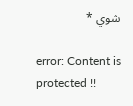شوي *

error: Content is protected !!